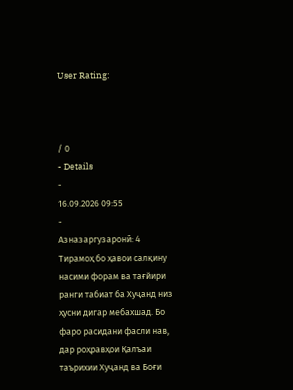User Rating:



/ 0
- Details
-
16.09.2026 09:55
-
Азназаргузаронӣ: 4
Тирамоҳ бо ҳавои салқину насими форам ва тағйири ранги табиат ба Хуҷанд низ ҳусни дигар мебахшад. Бо фаро расидани фасли нав, дар роҳравҳои Қалъаи таърихии Хуҷанд ва Боғи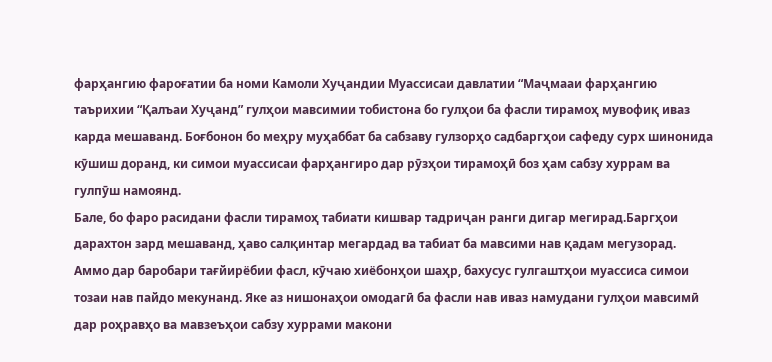фарҳангию фароғатии ба номи Камоли Хуҷандии Муассисаи давлатии “Маҷмааи фарҳангию таърихии “Қалъаи Хуҷанд” гулҳои мавсимии тобистона бо гулҳои ба фасли тирамоҳ мувофиқ иваз карда мешаванд. Боғбонон бо меҳру муҳаббат ба сабзаву гулзорҳо садбаргҳои сафеду сурх шинонида кӯшиш доранд, ки симои муассисаи фарҳангиро дар рӯзҳои тирамоҳӣ боз ҳам сабзу хуррам ва гулпӯш намоянд.
Бале, бо фаро расидани фасли тирамоҳ табиати кишвар тадриҷан ранги дигар мегирад.Баргҳои дарахтон зард мешаванд, ҳаво салқинтар мегардад ва табиат ба мавсими нав қадам мегузорад. Аммо дар баробари тағйирёбии фасл, кӯчаю хиёбонҳои шаҳр, бахусус гулгаштҳои муассиса симои тозаи нав пайдо мекунанд. Яке аз нишонаҳои омодагӣ ба фасли нав иваз намудани гулҳои мавсимӣ дар роҳравҳо ва мавзеъҳои сабзу хуррами макони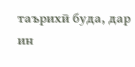таърихӣ буда, дар ин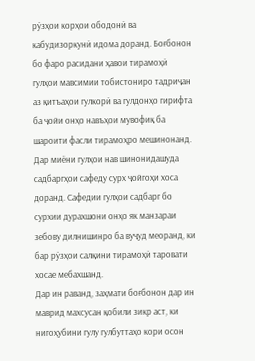рӯзҳои корҳои ободонӣ ва кабудизоркунӣ идома доранд. Боғбонон бо фаро расидани ҳавои тирамоҳӣ гулҳои мавсимии тобистониро тадриҷан аз қитъаҳои гулкорӣ ва гулдонҳо гирифта ба ҷойи онҳо навъҳои мувофиқ ба шароити фасли тирамоҳро мешинонанд. Дар миёни гулҳои нав шинонидашуда садбаргҳои сафеду сурх ҷойгоҳи хоса доранд. Сафедии гулҳои садбарг бо сурхии дурахшони онҳо як манзараи зебову дилнишинро ба вуҷуд меоранд, ки бар рӯзҳои салқини тирамоҳӣ таровати хосае мебахшанд.
Дар ин раванд, заҳмати боғбонон дар ин маврид махсусан қобили зикр аст, ки нигоҳубини гулу гулбуттаҳо кори осон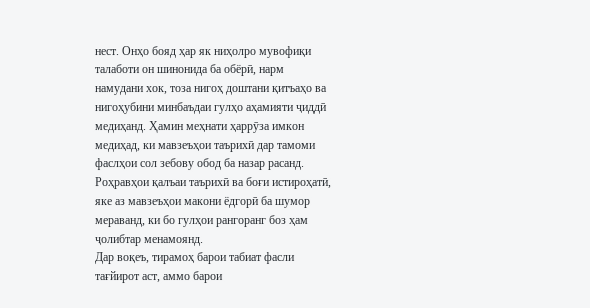нест. Онҳо бояд ҳар як ниҳолро мувофиқи талаботи он шинонида ба обёрӣ, нарм намудани хок, тоза нигоҳ доштани қитъаҳо ва нигоҳубини минбаъдаи гулҳо аҳамияти ҷиддӣ медиҳанд. Ҳамин меҳнати ҳаррӯза имкон медиҳад, ки мавзеъҳои таърихӣ дар тамоми фаслҳои сол зебову обод ба назар расанд. Роҳравҳои қалъаи таърихӣ ва боғи истироҳатӣ, яке аз мавзеъҳои макони ёдгорӣ ба шумор мераванд, ки бо гулҳои рангоранг боз ҳам ҷолибтар менамоянд.
Дар воқеъ, тирамоҳ барои табиат фасли тағйирот аст, аммо барои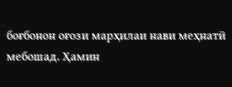боғбонон оғози марҳилаи нави меҳнатӣ мебошад. Ҳамин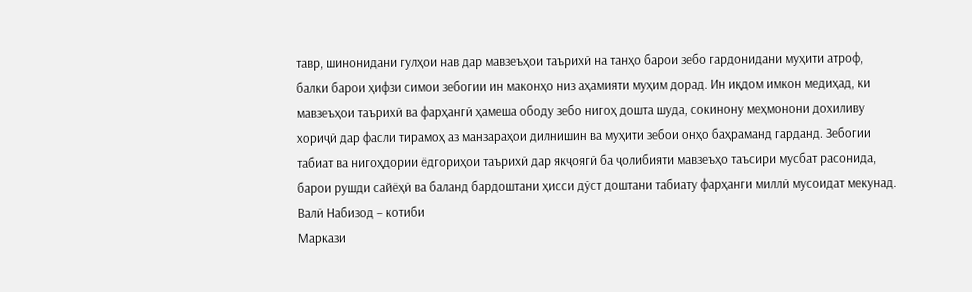тавр, шинонидани гулҳои нав дар мавзеъҳои таърихӣ на танҳо барои зебо гардонидани муҳити атроф, балки барои ҳифзи симои зебогии ин маконҳо низ аҳамияти муҳим дорад. Ин иқдом имкон медиҳад, ки мавзеъҳои таърихӣ ва фарҳангӣ ҳамеша ободу зебо нигоҳ дошта шуда, сокинону меҳмонони дохиливу хориҷӣ дар фасли тирамоҳ аз манзараҳои дилнишин ва муҳити зебои онҳо баҳраманд гарданд. Зебогии табиат ва нигоҳдории ёдгориҳои таърихӣ дар якҷоягӣ ба ҷолибияти мавзеъҳо таъсири мусбат расонида, барои рушди сайёҳӣ ва баланд бардоштани ҳисси дӯст доштани табиату фарҳанги миллӣ мусоидат мекунад.
Валӣ Набизод – котиби
Маркази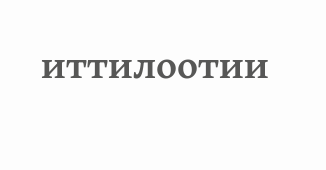иттилоотии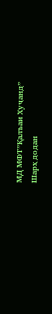МД МФТ”Қалъаи Хуҷанд”
Шарҳ додан